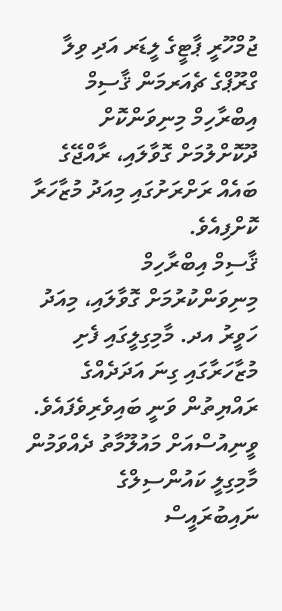ޖުމްހޫރީ ޕާޓީގެ ލީޑަރ އަދި ވިލާ ގްރޫޕްގެ ޗެއަރމަން ޤާސިމް އިބްރާހިމް މިނިވަންކޮށް ދޫކޮށްލުމަށް ގޮވާލައި، ރާއްޖޭގެ ބައެއް ރަށްރަށުގައި މިއަދު މުޒާހަރާ ކޮށްފިއެވެ.
ޤާސިމް އިބްރާހިމް މިނިވަންކުރުމަށް ގޮވާލައި، މިއަދު ހަވީރު އދ. މާމިގިލީގައި ފެށި މުޒާހަރާގައި ގިނަ އަދަދެއްގެ ރައްޔިތުން ވަނީ ބައިވެރިވެފައެވެ.
ވީނިއުސްއަށް މައުލޫމާތު ދެއްވަމުން މާމިގިލީ ކައުންސިލްގެ ނައިބުރައީސް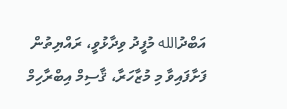އަބްދުالله މުފީދު ވިދާޅުވީ، ރައްޔިތުން ފަށާފައިވާ މި މުޒާހަރާ، ޤާސިމް އިބްރާހިމް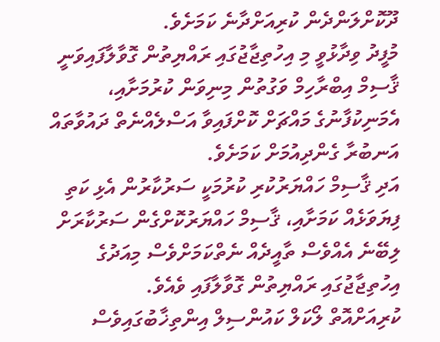ދޫކޮށްލަންދެން ކުރިއަށްދާނެ ކަމަށެވެ.
މުފީދު ވިދާޅުވީ މި އިހުތިޖާޖުގައި ރައްޔިތުން ގޮވާލާފައިވަނީ ޤާސިމް އިބްރާހިމް ވަގުތުން މިނިވަން ކުރުމަށާއި، އެމަނިކުފާނުގެ މައްޗަށް ކޮށްފައިވާ އަސްލެއްނެތް ދައުވާތައް އަނބުރާ ގެންދިއުމަށް ކަމަށެވެ.
އަދި ޤާސިމް ހައްޔަރުކުރި ކުރުމަކީ ސަރުކާރުން އެޅި ކަތި ފިޔަވަޅެއް ކަމަށާއި، ޤާސިމް ހައްޔަރުކޮށްގެން ސަރުކާރަށް ލިބޭނެ އެއްވެސް ތާއީދެއް ނެތްކަމަށްވެސް މިއަދުގެ އިހުތިޖާޖުގައި ރައްޔިތުން ގޮވާލާފައި ވެއެވެ.
ކުރިއަށްއޮތް ލޯކަލް ކައުންސިލް އިންތިޚާބުގައިވެސް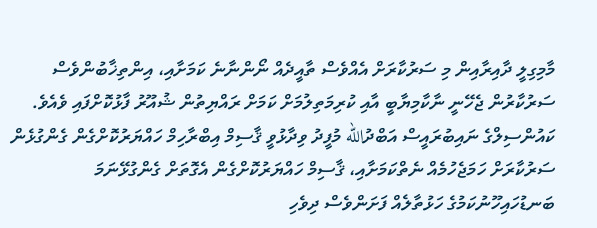މާމިގިލީ ދާއިރާއިން މި ސަރުކާރަށް އެއްވެސް ތާއީދެއް ނޯންނާނެ ކަމަށާއި، އިންތިޚާބުންވެސް ސަރުކާރުން ޖެހޭނީ ނާކާމިޔާބީ އާއި ކުރިމަތިލުމަށް ކަމަށް ރައްޔިތުން ޝުއޫރު ފާޅުކޮށްފައި ވެއެވެ.
ކައުންސިލްގެ ނައިބުރައީސް އަބްދުالله މުފީދު ވިދާޅުވީ ޤާސިމް އިބްރާހިމް ހައްޔަރުކޮށްގެން ގެންގުޅެން ސަރުކާރަށް ހަމަޖެހުމެއް ނެތްކަމަށާއި، ޤާސިމް ހައްޔަރުކޮށްގެން އެގޮތަށް ގެންގުޅޭނަމަ ބަނޑުހައިހޫނުކަމުގެ ހަޅުތާލެއް ފަށަންވެސް ދިވެހި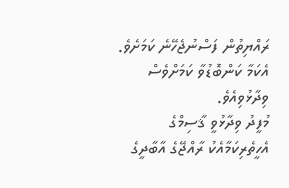ރައްޔިތުން ފަސްނުޖެހޭނެ ކަމަށެވެ. އެކަމާ ކަންބޮޑުވާ ކަމަށްވެސް ވިދާޅުވިއެވެ.
މުފީދު ވިދާޅުވީ ޤާސިމްގެ އެހީތެރިކަމާއެކު ރާއްޖޭގެ އާބާދީގެ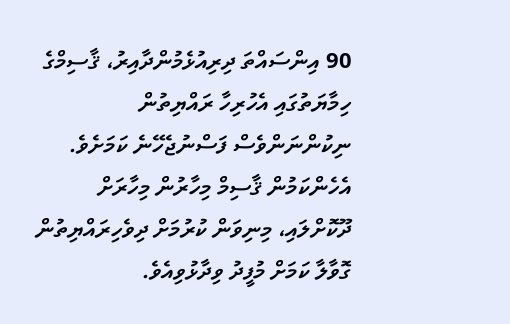90 އިންސައްތަ ދިރިއުޅެމުންދާއިރު، ޤާސިމްގެ ހިމާޔަތުގައި އެހުރިހާ ރައްޔިތުން ނިކުންނަންވެސް ފަސްނުޖެހޭނެ ކަމަށެވެ. އެހެންކަމުން ޤާސިމް މިހާރުން މިހާރަށް ދޫކޮށްލައި، މިނިވަން ކުރުމަށް ދިވެހިރައްޔިތުން ގޮވާލާ ކަމަށް މުފީދު ވިދާޅުވިއެވެ.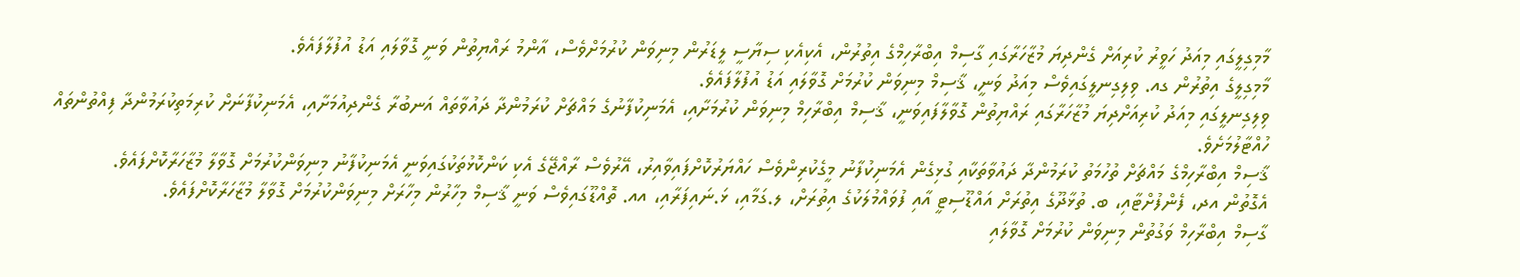މާމިގިލީގައި މިއަދު ހަވީރު ކުރިއަށް ގެންދިޔަ މުޒާހަރާގައި ގާސިމް އިބްރާހިމްގެ އިތުރުން، އެކިއެކި ސިޔާސީ ލީޑަރުން މިނިވަން ކުރުމަށްވެސް، އާންމު ރައްޔިތުން ވަނީ ގޮވާލައި އަޑު އުފުލާފައެވެ.
މާމިގިލީގެ އިތުރުން ގއ. ވިލިގިނލީގައިވެސް މިއަދު ވަނީ، ޤާސިމް މިނިވަން ކުރުމަށް ގޮވާލައި އަޑު އުފުލާފައެވެ.
ވިލިގިނލީގައި މިއަދު ކުރިއަށްދިޔަ މުޒާހަރާގައި ރައްޔިތުން ގޮވާލާފައިވަނީ، ޤާސިމް އިބްރާހިމް މިނިވަން ކުރުމަށާއި، އެމަނިކުފާނުގެ މައްޗަށް ކުރަމުންދާ ދައުވާތައް އަނބުރާ ގެންދިއުމަށާއި، އެމަނިކުފާނަށް ކުރިމަތިކުރަމުންދާ ފިއްތުންތައް ހުއްޓާލުމަށެވެ.
ޤާސިމް އިބްރާހިމްގެ މައްޗަށް ތުހުމަތު ކުރަމުންދާ ދައުވާތަކާއި ގުޅިގެން އެމަނިކުފާނު މީގެކުރިންވެސް ހައްޔަރުކޮށްފައިވާއިރު، އޭރުވެސް ރާއްޖޭގެ އެކި ކަންކޮޅުތަކުގައިވަނީ އެމަނިކުފާނު މިނިވަންކުރުމަށް ގޮވާލާ މުޒާހަރާކޮށްފައެވެ.
އެގޮތުން އދ، ފެންފުށްޓާއި، ބ. ތުޅާދޫގެ އިތުރަށް އައްޑޫސިޓީ އާއި ފުވައްމުލަކުގެ އިތުރަށް، ލ.ގަމާއި، ޅަ.ނައިފަރާއި، އއ. ތޮއްޑޫގައިވެސް ވަނީ ޤާސިމް މިހާރުން މިހާރަށް މިނިވަންކުރުމަށް ގޮވާލާ މުޒާހަރާކޮށްފައެވެ.
ގާސިމް އިބްރާހިމް ވަގުތުން މިނިވަން ކުރުމަށް ގޮވާލައި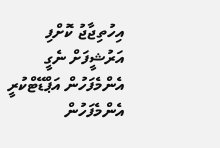އިހުތިޖާޖު ކޮށްފި
އަރުޝީފަށް ނެގީ
އެންމެފަހުން އަޕްޑޭޓްކުރީ
އެންމެފަހުން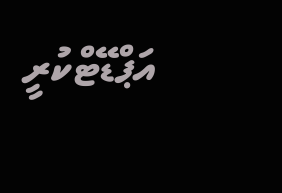އަޕްޑޭޓްކުރީ